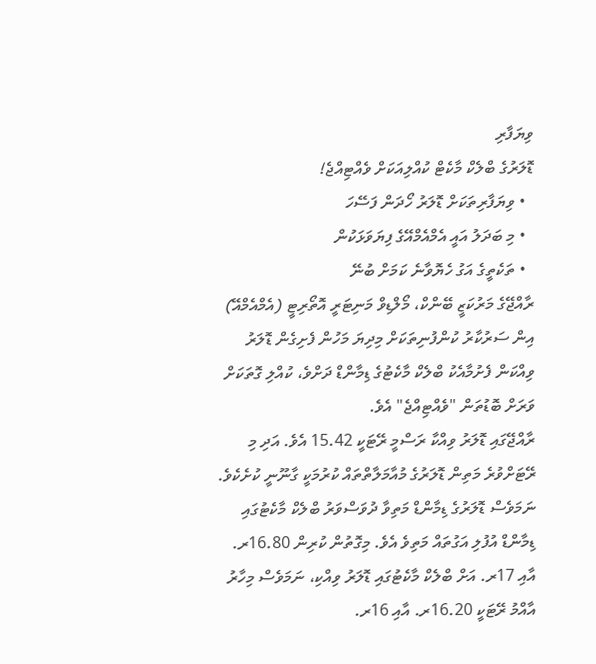ވިޔަފާރި
ޑޮލަރުގެ ބްލެކް މާކެޓް ކުއްލިއަކަށް ވެއްޓިއްޖެ!
  • ވިޔަފާރިތަކަށް ޑޮލަރު ހޯދަން ފަސޭހަ
  • މި ބަދަލު އައީ އެމްއެމްއޭގެ ފިޔަވަޅަކުން
  • ތަކެތީގެ އަގު ހެޔޮވާނެ ކަމަށް ބުނޭ
ރާއްޖޭގެ މަރުކަޒީ ބޭންކް، މޯލްޑިވް މަނިޓަރީ އޮތޯރިޓީ (އެމްއެމްއޭ) އިން ސަރުކާރު ކުންފުނިތަކަށް މިދިޔަ މަހުން ފެށިގެން ޑޮލަރު ވިއްކަން ފެށުމާއެކު ބްލެކް މާކެޓުގެ ޑިމާންޑް ދަށްވެ، ކުއްލި ގޮތަކަށް ވަރަށް ބޮޑުތަން "ވެއްޓިއްޖެ" އެވެ.
ރާއްޖޭގައި ޑޮލަރު ވިއްކާ ރަސްމީ ރޭޓަކީ 15.42 އެވެ. އަދި މި ރޭޓަށްވުރެ މަތިން ޑޮލަރުގެ މުއާމަލާތްތައް ކުރުމަކީ ގާނޫނީ ކުށެކެވެ. ނަމަވެސް ޑޮލަރުގެ ޑިމާންޑް މަތިވާ ދުވަސްވަރު ބްލެކް މާކެޓުގައި ޑިމާންޑް އުފުލި އަގުތައް މަތިވެ އެވެ. މިގޮތުން ކުރިން 16.80ރ. އާއި 17ރ. އަށް ބްލެކް މާކެޓުގައި ޑޮލަރު ވިއްކި، ނަމަވެސް މިހާރު އާއްމު ރޭޓަކީ 16.20ރ. އާއި 16ރ.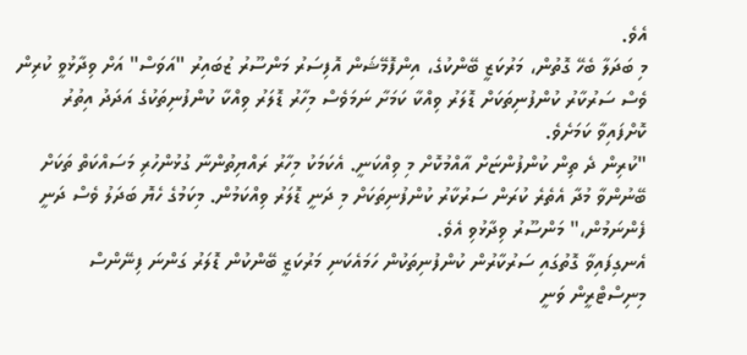އެވެ.
މި ބަދަލާ ބެހޭ ގޮތުން، މަރުކަޒީ ބޭންކުގެ، އިންފޮމޭޝަން އޮފިސަރު މަންސޫރު ޒުބައިރު "އަވަސް" އަށް ވިދާޅުވީ ކުރިން ވެސް ސަރުކާރު ކުންފުނިތަކަށް ޑޮލަރު ވިއްކާ ކަމަށާ ނަމަވެސް މިހާރު ޑޮލަރު ވިއްކާ ކުންފުނިތަކުގެ އަދަދު އިތުރު ކޮށްފައިވާ ކަމަށެވެ.
"ކުރިން ދެ ތިން ކުންފުންޏަށް އާއްމުކޮށް މި ވިއްކަނީ. އެކަމަކު މިހާރު ރައްޔިތުންނާ ގުޅުންހުރި މަސައްކަތް ތަކަށް ބޭނުންވާ މުދާ އެތެރެ ކުރަން ސަރުކާރު ކުންފުނިތަކަށް މި ދަނީ ޑޮލަރު ވިއްކަމުން. މިކަމުގެ ހެޔޮ ބަދަލު ވެސް ދަނީ ފެންނަމުން،" މަންސޫރު ވިދާޅުވި އެވެ.
އެނގިފައިވާ ގޮތުގައި ސަރުކާރުން ކުންފުނިތަކުން ހަމައެކަނި މަރުކަޒީ ބޭންކުން ޑޮލަރު ގަންނަ ފިނޭންސް މިނިސްޓްރީން ވަނީ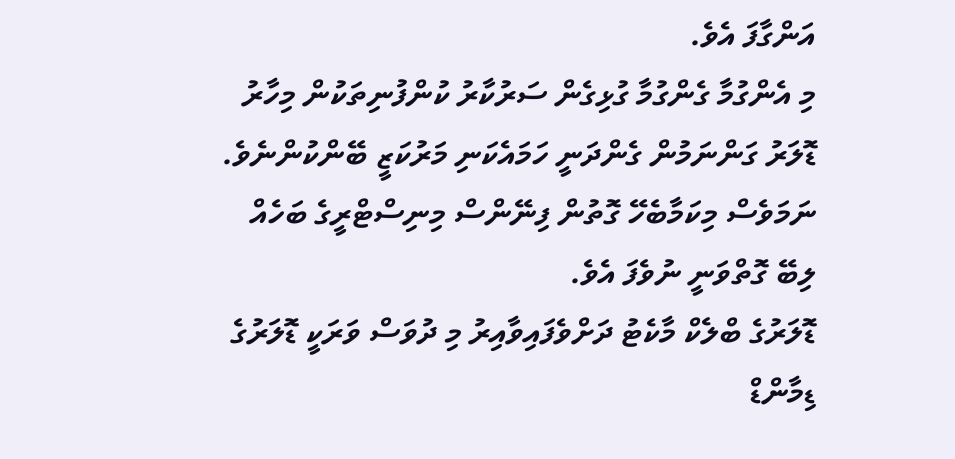އަންގާފަ އެވެ.
މި އެންގުމާ ގެންގުމާ ގުޅިގެން ސަރުކާރު ކުންފުނިތަކުން މިހާރު ޑޮލަރު ގަންނަމުން ގެންދަނީ ހަމައެކަނި މަރުކަޒީ ބޭންކުންނެވެ. ނަމަވެސް މިކަމާބެހޭ ގޮތުން ފިނޭންސް މިނިސްޓްރީގެ ބަހެއް ލިބޭ ގޮތްވަނީ ނުވެފަ އެވެ.
ޑޮލަރުގެ ބްލެކް މާކެޓު ދަށްވެފައިވާއިރު މި ދުވަސް ވަރަކީ ޑޮލަރުގެ ޑިމާންޑް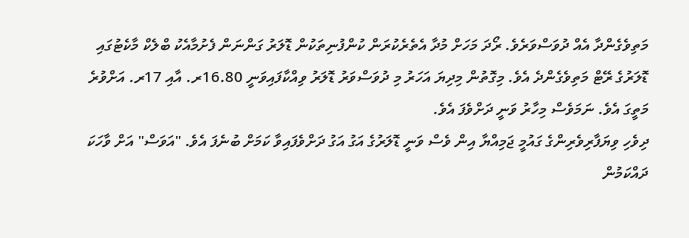މަތިވެގެންދާ އެއް ދުވަސްވަރެވެ. ރޯދަ މަހަށް މުދާ އެތެރެކުރަން ކުންފުނިތަކުން ޑޮލަރު ގަންނަން ފެށުމާއެކު ބްލެކް މާކެޓުގައި ޑޮލަރުގެ ރޭޓް މަތިވެގެންދެ އެވެ. މިގޮތުން މިދިޔަ އަހަރު މި ދުވަސްވަރު ޑޮލަރު ވިއްކާފައިވަނީ 16.80ރ. އާއި 17ރ. އަށްވުރެ މަތީގަ އެވެ. ނަމަވެސް މިހާރު ވަނީ ދަށްވެފަ އެވެ.
ދިވެހި ވިޔަފާރިވެރިންގެ ގައުމީ ޖަމިއްޔާ އިން ވެސް ވަނީ ޑޮލަރުގެ އަގު އަގު ދަށްވެފައިވާ ކަމަށް ބުނެފަ އެވެ. "އަވަސް" އަށް ވާހަކަ ދައްކަމުން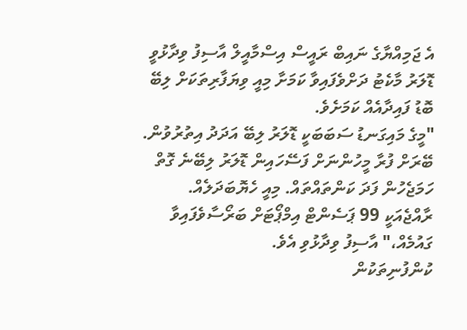އެ ޖަމިއްޔާގެ ނައިބް ރައީސް އިސްމާއީލް އާސިފު ވިދާޅުވީ ޑޮލަރު މާކެޓު ދަށްވެފައިވާ ކަމަށާ މިއީ ވިޔަފާރިތަކަށް ލިބޭ ބޮޑު ފައިދާއެއް ކަމަށެވެ.
"މީގެ މައިގަނޑު ސަބަބަކީ ޑޮލަރު ލިބޭ އަދަދު އިތުރުވުން. ބޭރަށް ފުރާ މީހުންނަށް ފަސޭހައިން ޑޮލަރު ލިބޭނެ ގޮތް ހަމަޖެހުން ފަދަ ކަންތައްތައް. މިއީ ހެޔޮބަދަލެއް. ރާއްޖެއަކީ 99 ޕަސެންޓް އިމްޕޯޓަށް ބަރޯސާވެފައިވާ ގައުމެއް،" އާސިފު ވިދާޅުވި އެވެ.
ކުންފުނިތަކުން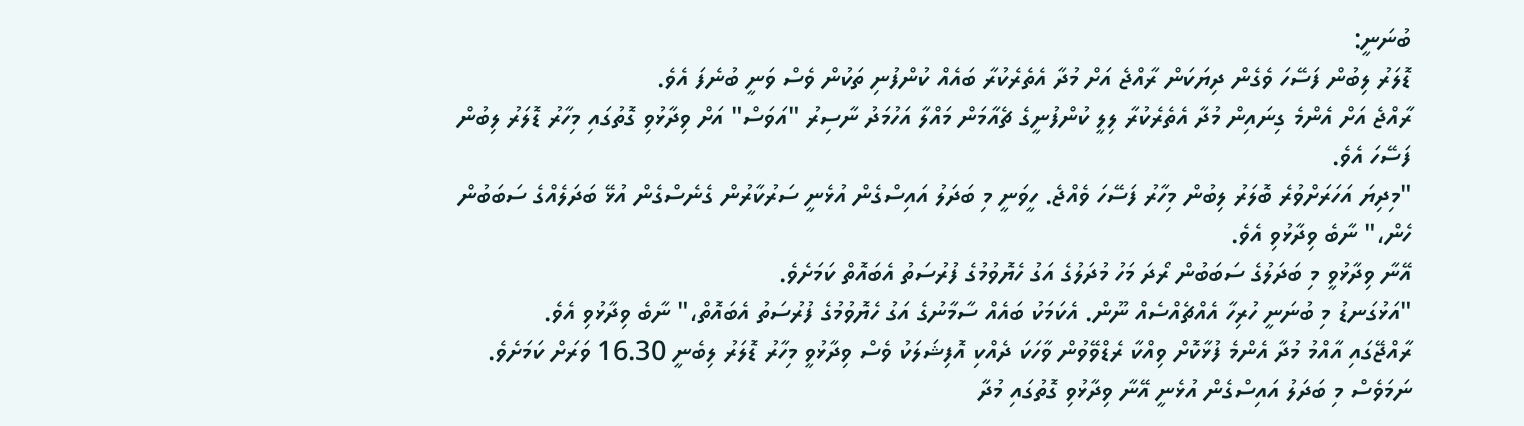ބުނަނީ:
ޑޮލަރު ލިބުން ފަސޭހަ ވެގެން ދިޔަކަން ރާއްޖެ އަށް މުދާ އެތެރެކުރާ ބައެއް ކުންފުނި ތަކުން ވެސް ވަނީ ބުނެފަ އެވެ.
ރާއްޖެ އަށް އެންމެ ގިނައިން މުދާ އެތެރެކުރާ ލިލީ ކުންފުނީގެ ޗެއާމަން މައްލާ އަހުމަދު ނާސިރު "އަވަސް" އަށް ވިދާޅުވި ގޮތުގައި މިހާރު ޑޮލަރު ލިބުން ފަސޭހަ އެވެ.
"މިދިޔަ އަހަރަށްވުރެ ބޮލަރު ލިބުން މިހާރު ފަސޭހަ ވެއްޖެ. ހީވަނީ މި ބަދަލު އައިސްގެން އުޅެނީ ސަރުކާރުން ގެނެސްގެން އުޅޭ ބަދަލެއްގެ ސަބަބުން ހެން،" ނާބެ ވިދާޅުވި އެވެ.
އޭނާ ވިދާޅުވީ މި ބަދަލުގެ ސަބަބުން ރޯދަ މަހު މުދަލުގެ އަގު ހެޔޮވުމުގެ ފުރުސަތު އެބައޮތް ކަމަށެވެ.
"އަޅުގަނޑު މި ބުނަނީ ހުރިހާ އެއްޗެއްސެއް ނޫން. އެކަމަކު ބައެއް ސާމާނުގެ އަގު ހެޔޮވުމުގެ ފުރުސަތު އެބައޮތް،" ނާބެ ވިދާޅުވި އެވެ.
ރާއްޖޭގައި އާއްމު މުދާ އެންމެ ފުޅާކޮށް ވިއްކާ ރެޑްވޭވުން ވާހަކަ ދެއްކި އޮފިޝަލަކު ވެސް ވިދާޅުވީ މިހާރު ޑޮލަރު ލިބެނީ 16.30 ވަރަށް ކަމަށެވެ. ނަމަވެސް މި ބަދަލު އައިސްގެން އުޅެނީ އޭނާ ވިދާޅުވި ގޮތުގައި މުދާ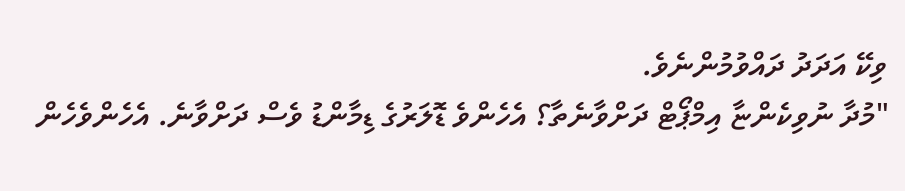ވިކޭ އަދަދު ދައްވުމުންނެވެ.
"މުދާ ނުވިކެންޏާ އިމްޕޯޓް ދަށްވާނެތާ؟ އެހެންވެ ޑޮލަރުގެ ޑިމާންޑު ވެސް ދަށްވާނެ. އެހެންވެހެން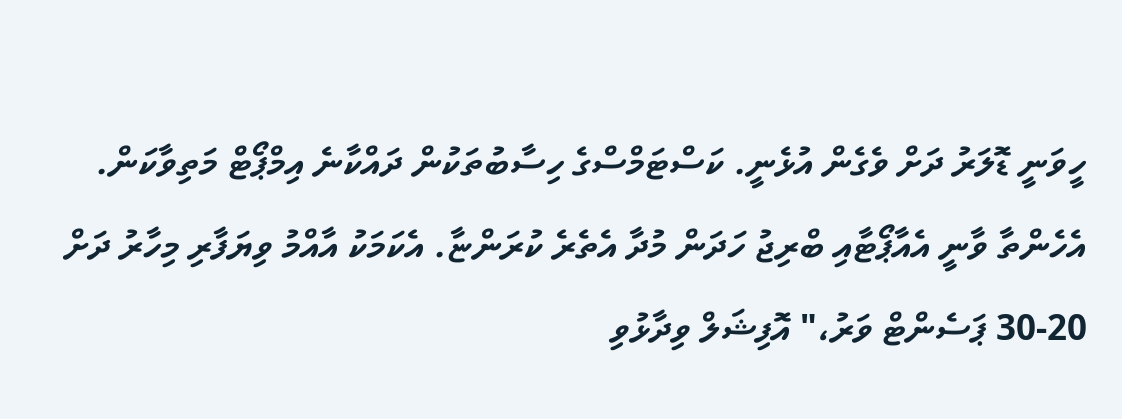ހީވަނީ ޑޮލަރު ދަށް ވެގެން އުޅެނީ. ކަސްޓަމްސްގެ ހިސާބުތަކުން ދައްކާނެ އިމްޕޯޓް މަތިވާކަން. އެހެންތާ ވާނީ އެއާޕޯޓާއި ބްރިޖު ހަދަން މުދާ އެތެރެ ކުރަންޏާ. އެކަމަކު އާއްމު ވިޔަފާރި މިހާރު ދަށް 20-30 ޕަސެންޓް ވަރު،" އޮފިޝަލް ވިދާޅުވި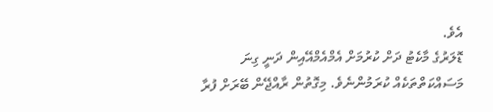އެވެ.
ޑޮލަރުގެ މާކެޓު ދަށް ކުރުމަށް އެމްއެމްއޭއިން ދަނީ ގިނަ މަސައްކަތްތަކެއް ކުރަމުންނެވެ. މިގޮތުން ރާއްޖޭން ބޭރަށް ފުރާ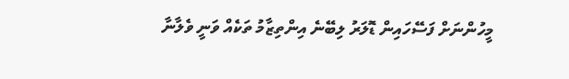މީހުންނަށް ފަސޭހައިން ޑޮލަރު ލިބޭނެ އިންތިޒާމު ތަކެއް ވަނީ ވެލާނާ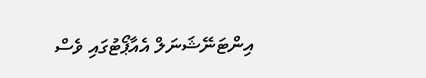އިންޓަނޭޝަނަލް އެއާޕޯޓުގައި ވެސް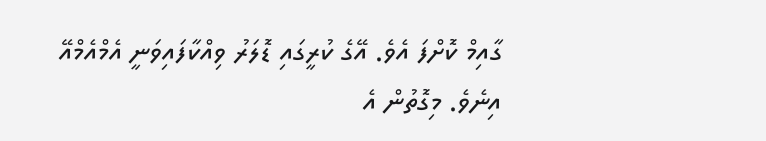ގާއިމް ކޮށްފަ އެވެ. އޭގެ ކުރީގައި ޑޮލަރު ވިއްކާފައިވަނީ އެމްއެމްއޭ އިނެވެ. މިގޮތުން އެ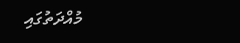މުއްދަތުގައި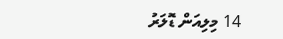14 މިލިއަން ޑޮލަރު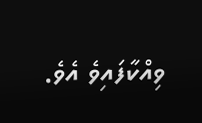ވިއްކާފައިވެ އެވެ.